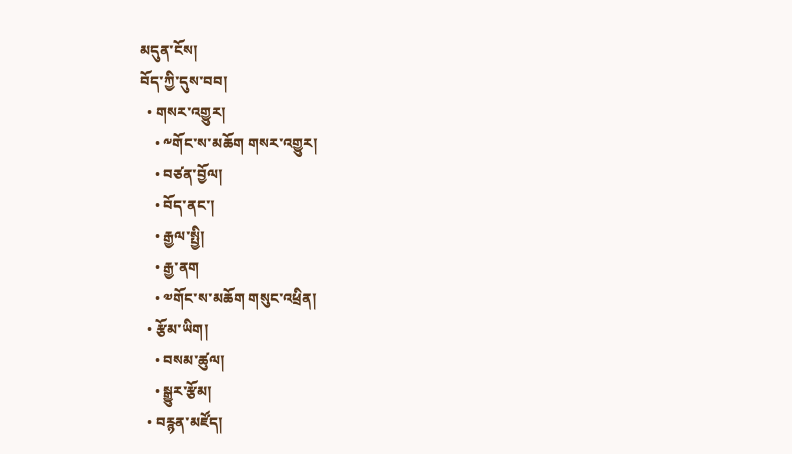མདུན་ངོས།
བོད་ཀྱི་དུས་བབ།
  • གསར་འགྱུར།
    • ༸གོང་ས་མཆོག གསར་འགྱུར།
    • བཙན་བྱོལ།
    • བོད་ནང་།
    • རྒྱལ་སྤྱི།
    • རྒྱ་ནག
    • ༧གོང་ས་མཆོག གསུང་འཕྲིན།
  • རྩོམ་ཡིག།
    • བསམ་ཚུལ།
    • སྒྱུར་རྩོམ།
  • བརྙན་མཛོད།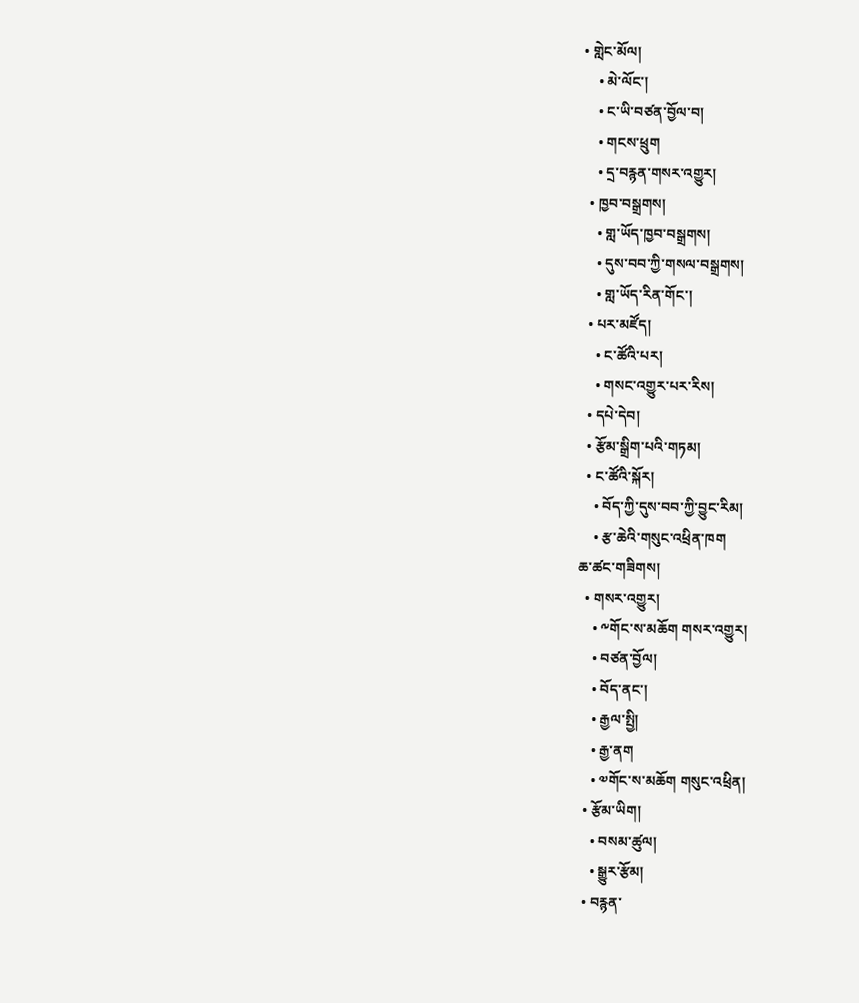• གླེང་མོལ།
    • མེ་ལོང་།
    • ང་ཡི་བཙན་བྱོལ་བ།
    • གངས་ཕྲུག
    • དྲ་བརྙན་གསར་འགྱུར།
  • ཁྱབ་བསྒྲགས།
    • གླ་ཡོད་ཁྱབ་བསྒྲགས།
    • དུས་བབ་ཀྱི་གསལ་བསྒྲགས།
    • གླ་ཡོད་རིན་གོང་།
  • པར་མཛོད།
    • ང་ཚོའི་པར།
    • གསང་འགྱུར་པར་རིས།
  • དཔེ་དེབ།
  • རྩོམ་སྒྲིག་པའི་གཏམ།
  • ང་ཚོའི་སྐོར།
    • བོད་ཀྱི་དུས་བབ་ཀྱི་བྱུང་རིམ།
    • རྩ་ཆེའི་གསུང་འཕྲིན་ཁག
ཆ་ཚང་གཟིགས།
  • གསར་འགྱུར།
    • ༸གོང་ས་མཆོག གསར་འགྱུར།
    • བཙན་བྱོལ།
    • བོད་ནང་།
    • རྒྱལ་སྤྱི།
    • རྒྱ་ནག
    • ༧གོང་ས་མཆོག གསུང་འཕྲིན།
  • རྩོམ་ཡིག།
    • བསམ་ཚུལ།
    • སྒྱུར་རྩོམ།
  • བརྙན་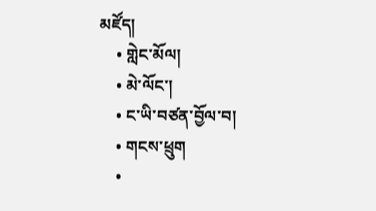མཛོད།
    • གླེང་མོལ།
    • མེ་ལོང་།
    • ང་ཡི་བཙན་བྱོལ་བ།
    • གངས་ཕྲུག
    •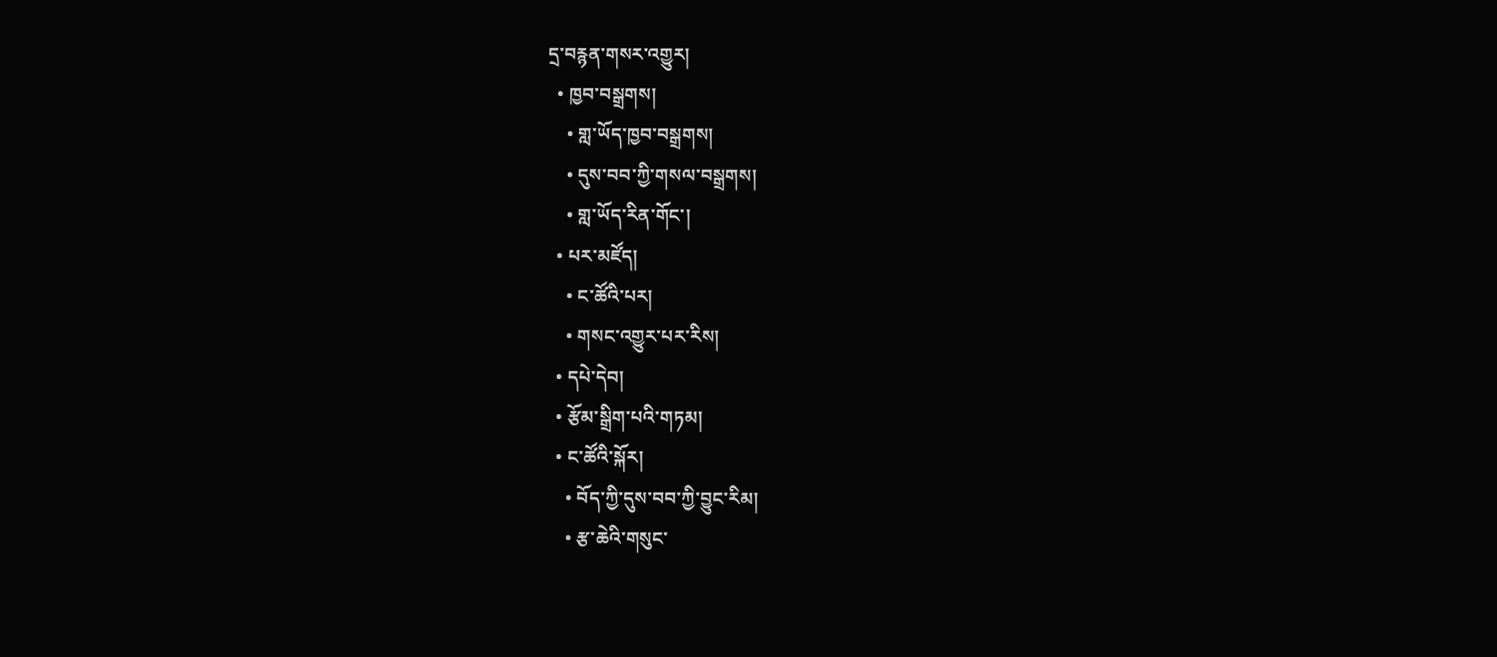དྲ་བརྙན་གསར་འགྱུར།
  • ཁྱབ་བསྒྲགས།
    • གླ་ཡོད་ཁྱབ་བསྒྲགས།
    • དུས་བབ་ཀྱི་གསལ་བསྒྲགས།
    • གླ་ཡོད་རིན་གོང་།
  • པར་མཛོད།
    • ང་ཚོའི་པར།
    • གསང་འགྱུར་པར་རིས།
  • དཔེ་དེབ།
  • རྩོམ་སྒྲིག་པའི་གཏམ།
  • ང་ཚོའི་སྐོར།
    • བོད་ཀྱི་དུས་བབ་ཀྱི་བྱུང་རིམ།
    • རྩ་ཆེའི་གསུང་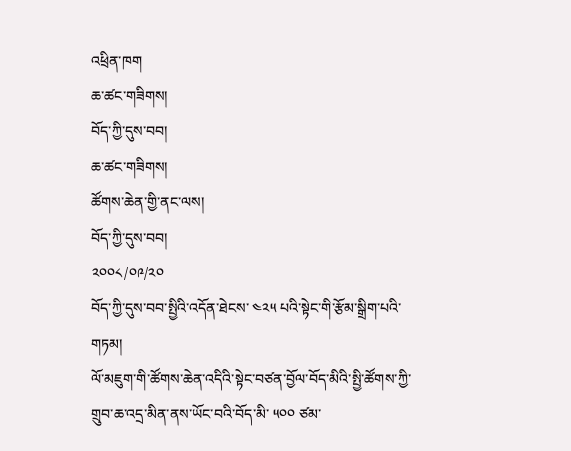འཕྲིན་ཁག
ཆ་ཚང་གཟིགས།
བོད་ཀྱི་དུས་བབ།
ཆ་ཚང་གཟིགས།
ཚོགས་ཆེན་གྱི་ནང་ལས།
བོད་ཀྱི་དུས་བབ།
༢༠༠༨/༠༩/༢༠
བོད་ཀྱི་དུས་བབ་སྤྱིའི་འདོན་ཐེངས་ ༤༢༥ པའི་སྟེང་གི་རྩོམ་སྒྲིག་པའི་གཏམ།
ལོ་མཇུག་གི་ཚོགས་ཆེན་འདིའི་སྟེང་བཙན་བྱོལ་བོད་མིའི་སྤྱི་ཚོགས་ཀྱི་གྲུབ་ཆ་འདྲ་མིན་ནས་ཡོང་བའི་བོད་མི་ ༥༠༠ ཙམ་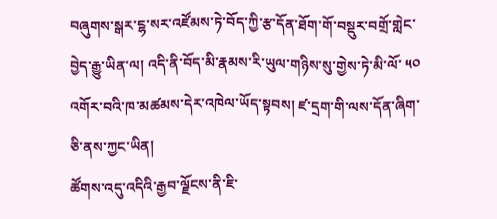བཞུགས་སྒར་ངྷ་སར་འཛོམས་ཏེ་བོད་ཀྱི་རྩ་དོན་ཐོག་གོ་བསྡུར་བགྲོ་གླེང་བྱེད་རྒྱུ་ཡིན་ལ། འདི་ནི་བོད་མི་རྣམས་རི་ཡུལ་གཉིས་སུ་གྱེས་ཏེ་མི་ལོ་ ༥༠ འགོར་བའི་ཁ་མཚམས་དེར་འཁེལ་ཡོད་སྟབས། ཛ་དྲག་གི་ལས་དོན་ཞིག་ཅི་ནས་ཀྱང་ཡིན།
ཚོགས་འདུ་འདིའི་རྒྱབ་ལྗོངས་ནི་ཇི་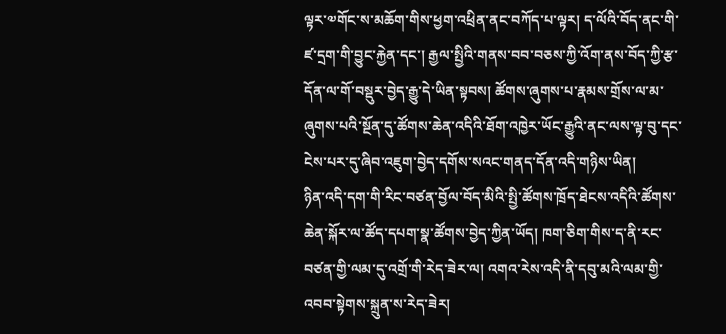ལྟར་༧གོང་ས་མཆོག་གིས་ཕྱག་འཕྲིན་ནང་བཀོད་པ་ལྟར། ད་ལོའི་བོད་ནང་གི་ཛ་དྲག་གི་བྱུང་རྐྱེན་དང་། རྒྱལ་སྤྱིའི་གནས་བབ་བཅས་ཀྱི་འོག་ནས་བོད་ཀྱི་རྩ་དོན་ལ་གོ་བསྡུར་བྱེད་རྒྱུ་དེ་ཡིན་སྟབས། ཚོགས་ཞུགས་པ་རྣམས་གྲོས་ལ་མ་ཞུགས་པའི་སྔོན་དུ་ཚོགས་ཆེན་འདིའི་ཐོག་འཁྱེར་ཡོང་རྒྱུའི་ནང་ལས་ལྟ་བུ་དང་ངེས་པར་དུ་ཞིབ་འཇུག་བྱེད་དགོས་སའང་གནད་དོན་འདི་གཉིས་ཡིན།
ཉིན་འདི་དག་གི་རིང་བཙན་བྱོལ་བོད་མིའི་སྤྱི་ཚོགས་ཁྲོད་ཐེངས་འདིའི་ཚོགས་ཆེན་སྐོར་ལ་ཚོད་དཔག་སྣ་ཚོགས་བྱེད་ཀྱིན་ཡོད། ཁག་ཅིག་གིས་ད་ནི་རང་བཙན་གྱི་ལམ་དུ་འགྲོ་གི་རེད་ཟེར་ལ། འགའ་རེས་འདི་ནི་དབུ་མའི་ལམ་གྱི་འབབ་སྟེགས་སྐྲུན་ས་རེད་ཟེར།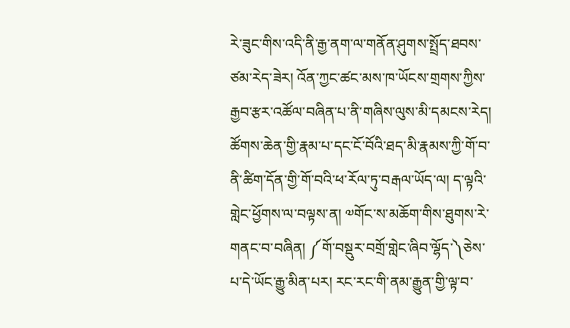རེ་ཟུང་གིས་འདི་ནི་རྒྱ་ནག་ལ་གནོན་ཤུགས་སྤྲོད་ཐབས་ཙམ་རེད་ཟེར། འོན་ཀྱང་ཚང་མས་ཁ་ཡོངས་གྲགས་ཀྱིས་རྒྱབ་རྩར་འཚོལ་བཞིན་པ་ནི་གཞིས་ལུས་མི་དམངས་རེད། ཚོགས་ཆེན་གྱི་རྣམ་པ་དང་ངོ་བོའི་ཐད་མི་རྣམས་ཀྱི་གོ་བ་ནི་ཚིག་དོན་གྱི་གོ་བའི་ཕ་རོལ་ཏུ་བརྒལ་ཡོད་ལ། ད་ལྟའི་གླེང་ཕྱོགས་ལ་བལྟས་ན། ༧གོང་ས་མཆོག་གིས་ཐུགས་རེ་གནང་བ་བཞིན། ༼གོ་བསྡུར་བགྲོ་གླེང་ཞིབ་ལྷོད་༽ཅེས་པ་དེ་ཡོང་རྒྱུ་མིན་པར། རང་རང་གི་ནམ་རྒྱུན་གྱི་ལྟ་བ་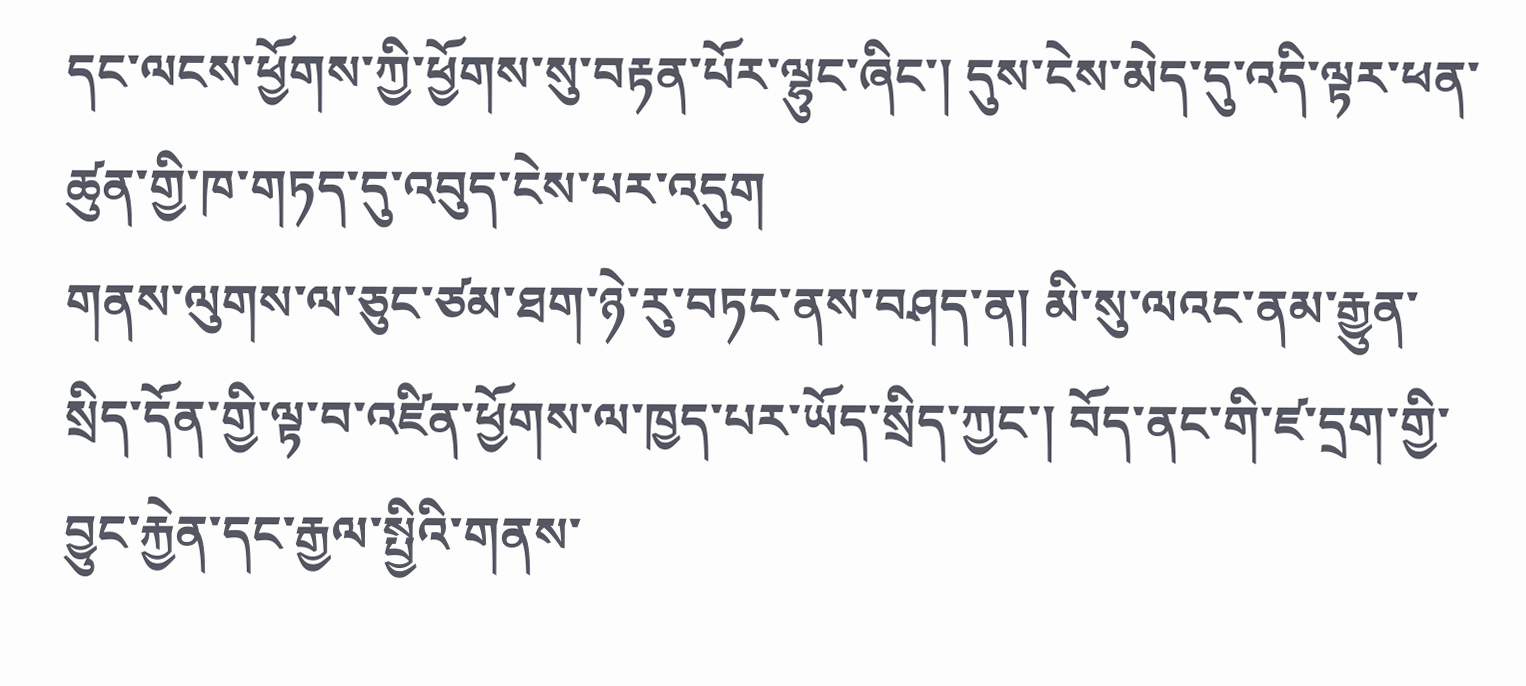དང་ལངས་ཕྱོགས་ཀྱི་ཕྱོགས་སུ་བརྟན་པོར་ལྷུང་ཞིང་། དུས་ངེས་མེད་དུ་འདི་ལྟར་ཕན་ཚུན་གྱི་ཁ་གཏད་དུ་འབུད་ངེས་པར་འདུག
གནས་ལུགས་ལ་ཅུང་ཙམ་ཐག་ཉེ་རུ་བཏང་ནས་བཤད་ན། མི་སུ་ལའང་ནམ་རྒྱུན་སྲིད་དོན་གྱི་ལྟ་བ་འཛིན་ཕྱོགས་ལ་ཁྱད་པར་ཡོད་སྲིད་ཀྱང་། བོད་ནང་གི་ཛ་དྲག་གྱི་བྱུང་རྐྱེན་དང་རྒྱལ་སྤྱིའི་གནས་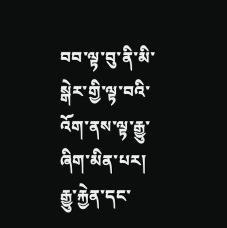བབ་ལྟ་བུ་ནི་མི་སྒེར་གྱི་ལྟ་བའི་འོག་ནས་ལྟ་རྒྱུ་ཞིག་མིན་པར། རྒྱུ་རྐྱེན་དང་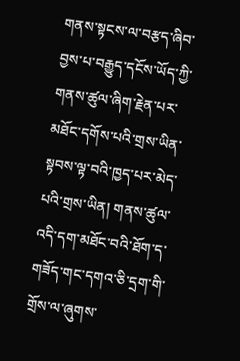གནས་སྟངས་ལ་བརྩད་ཞིབ་བྱས་པ་བརྒྱུད་དངོས་ཡོད་ཀྱི་གནས་ཚུལ་ཞིག་རྗེན་པར་མཐོང་དགོས་པའི་གྲས་ཡིན་སྟབས་ལྟ་བའི་ཁྱད་པར་མེད་པའི་གྲས་ཡིན། གནས་ཚུལ་འདི་དག་མཐོང་བའི་ཐོག་ད་གཟོད་གང་དགའ་ཅི་དྲག་གི་གྲོས་ལ་ཞུགས་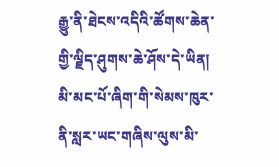རྒྱུ་ནི་ཐེངས་འདིའི་ཚོགས་ཆེན་གྱི་ལྗིད་ཤུགས་ཆེ་ཤོས་དེ་ཡིན།
མི་མང་པོ་ཞིག་གི་སེམས་ཁུར་ནི་སླར་ཡང་གཞིས་ལུས་མི་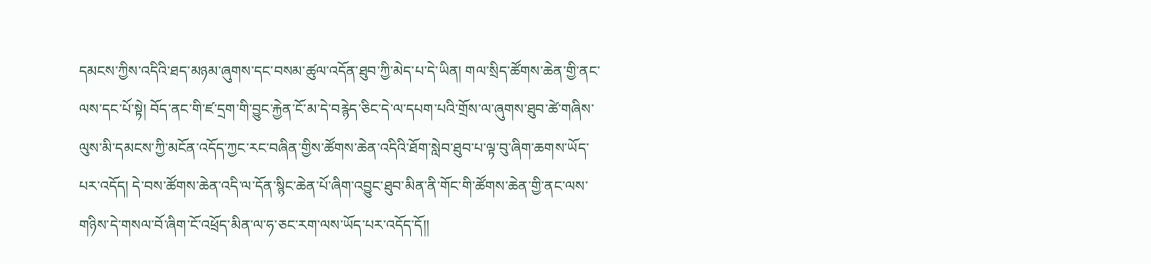དམངས་ཀྱིས་འདིའི་ཐད་མཉམ་ཞུགས་དང་བསམ་ཚུལ་འདོན་ཐུབ་ཀྱི་མེད་པ་དེ་ཡིན། གལ་སྲིད་ཚོགས་ཆེན་གྱི་ནང་ལས་དང་པོ་སྟེ། བོད་ནང་གི་ཛ་དྲག་གི་བྱུང་རྐྱེན་ངོ་མ་དེ་བརྙེད་ཅིང་དེ་ལ་དཔག་པའི་གྲོས་ལ་ཞུགས་ཐུབ་ཚེ་གཞིས་ལུས་མི་དམངས་ཀྱི་མངོན་འདོད་ཀྱང་རང་བཞིན་གྱིས་ཚོགས་ཆེན་འདིའི་ཐོག་སླེབ་ཐུབ་པ་ལྟ་བུ་ཞིག་ཆགས་ཡོད་པར་འདོད། དེ་བས་ཚོགས་ཆེན་འདི་ལ་དོན་སྙིང་ཆེན་པོ་ཞིག་འབྱུང་ཐུབ་མིན་ནི་གོང་གི་ཚོགས་ཆེན་གྱི་ནང་ལས་གཉིས་དེ་གསལ་བོ་ཞིག་ངོ་འཕྲོད་མིན་ལ་ཧ་ཅང་རག་ལས་ཡོད་པར་འདོད་དོ།།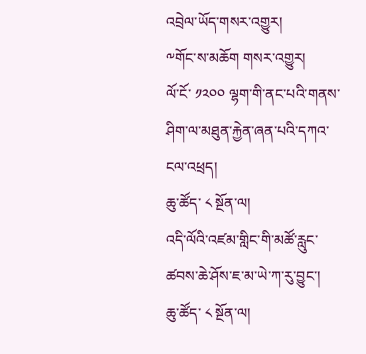འབྲེལ་ཡོད་གསར་འགྱུར།
༸གོང་ས་མཆོག གསར་འགྱུར།
ལོ་ངོ་ ༡༢༠༠ ལྷག་གི་ནང་པའི་གནས་ཤིག་ལ་མཐུན་རྐྱེན་ཞན་པའི་དཀའ་ངལ་འཕྲད།
ཆུ་ཚོད་ ༨ སྔོན་ལ།
འདི་ལོའི་འཛམ་གླིང་གི་མཚོ་རླུང་ཚབས་ཆེ་ཤོས་ཇ་མ་ཡེ་ཀ་རུ་བྱུང་།
ཆུ་ཚོད་ ༨ སྔོན་ལ།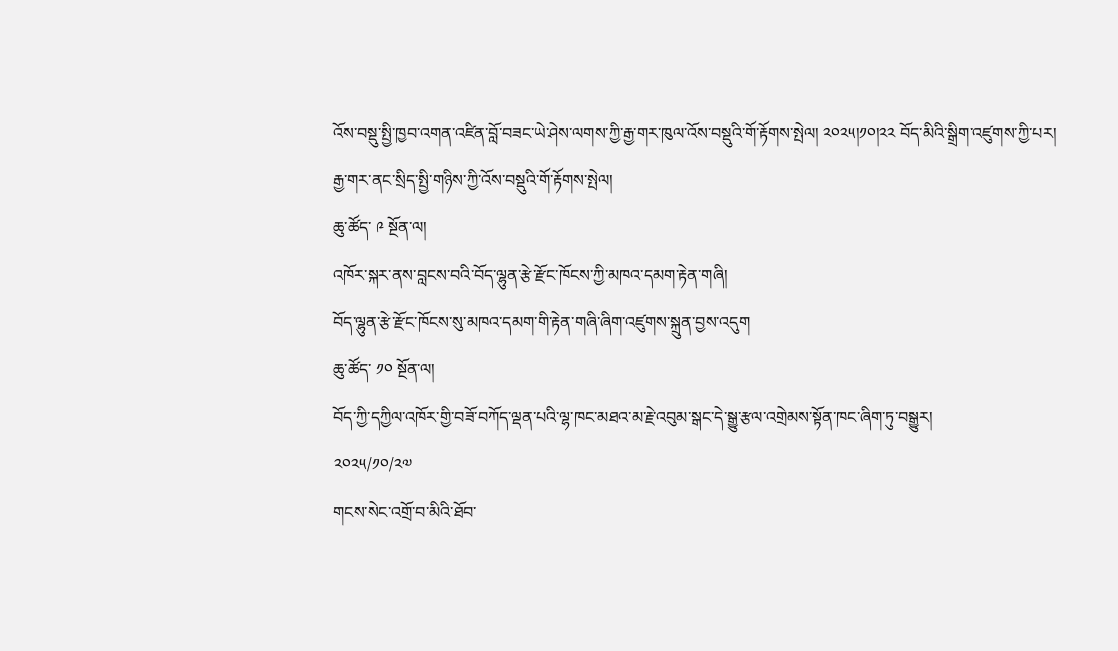འོས་བསྡུ་སྤྱི་ཁྱབ་འགན་འཛིན་བློ་བཟང་ཡེ་ཤེས་ལགས་ཀྱི་རྒྱ་གར་ཁུལ་འོས་བསྡུའི་གོ་རྟོགས་སྤེལ། ༢༠༢༥།༡༠།༢༢ བོད་མིའི་སྒྲིག་འཛུགས་ཀྱི་པར།
རྒྱ་གར་ནང་སྲིད་སྤྱི་གཉིས་ཀྱི་འོས་བསྡུའི་གོ་རྟོགས་སྤེལ།
ཆུ་ཚོད་ ༩ སྔོན་ལ།
འཁོར་སྐར་ནས་བླངས་བའི་བོད་ལྷུན་རྩེ་རྫོང་ཁོངས་ཀྱི་མཁའ་དམག་རྟེན་གཞི།
བོད་ལྷུན་རྩེ་རྫོང་ཁོངས་སུ་མཁའ་དམག་གི་རྟེན་གཞི་ཞིག་འཛུགས་སྐྲུན་བྱས་འདུག
ཆུ་ཚོད་ ༡༠ སྔོན་ལ།
བོད་ཀྱི་དཀྱིལ་འཁོར་གྱི་བཟོ་བཀོད་ལྡན་པའི་ལྷ་ཁང་མཐའ་མ་རྗེ་འབུམ་སྒང་དེ་སྒྱུ་རྩལ་འགྲེམས་སྟོན་ཁང་ཞིག་ཏུ་བསྒྱུར།
༢༠༢༥/༡༠/༢༧
གངས་སེང་འགྲོ་བ་མིའི་ཐོབ་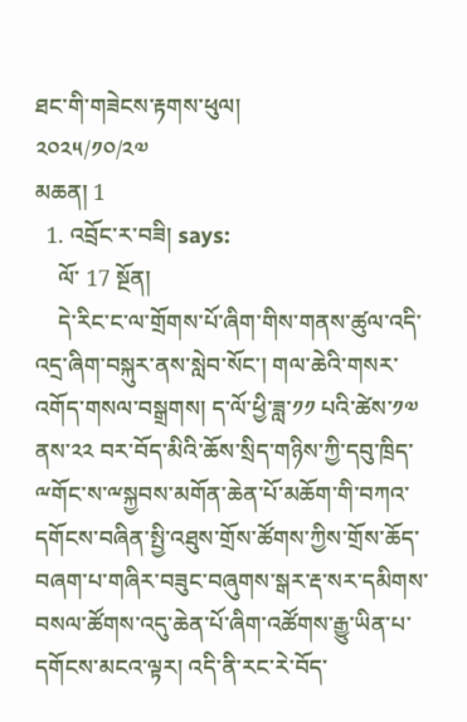ཐང་གི་གཟེངས་རྟགས་ཕུལ།
༢༠༢༥/༡༠/༢༧
མཆན། 1
  1. འབྲོང་ར་བཟི། says:
    ལོ་ 17 སྔོན།
    དེ་རིང་ང་ལ་གྲོགས་པོ་ཞིག་གིས་གནས་ཚུལ་འདི་འདྲ་ཞིག་བསྐུར་ནས་སླེབ་སོང་། གལ་ཆེའི་གསར་འགོད་གསལ་བསྒྲགས། ད་ལོ་ཕྱི་ཟླ་༡༡ པའི་ཚེས་༡༧ ནས་༢༢ བར་བོད་མིའི་ཆོས་སྲིད་གཉིས་ཀྱི་དབུ་ཁྲིད་ྋགོང་ས་ྋསྐྱབས་མགོན་ཆེན་པོ་མཆོག་གི་བཀའ་དགོངས་བཞིན་སྤྱི་འཐུས་གྲོས་ཚོགས་ཀྱིས་གྲོས་ཆོད་བཞག་པ་གཞིར་བཟུང་བཞུགས་སྒར་རྡ་སར་དམིགས་བསལ་ཚོགས་འདུ་ཆེན་པོ་ཞིག་འཚོགས་རྒྱུ་ཡིན་པ་དགོངས་མངའ་ལྟར། འདི་ནི་རང་རེ་བོད་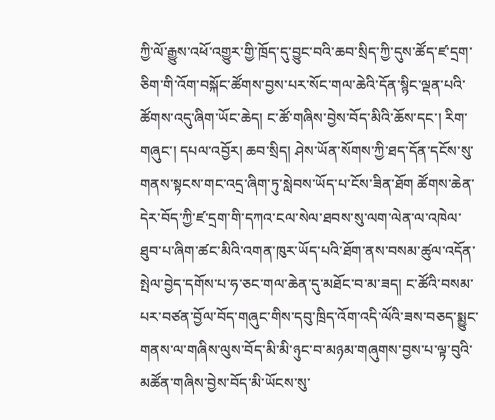ཀྱི་ལོ་རྒྱུས་འཕོ་འགྱུར་གྱི་ཁྲོད་དུ་བྱུང་བའི་ཆབ་སྲིད་ཀྱི་དུས་ཚོད་ཛ་དྲག་ཅིག་གི་འོག་བསྐོང་ཚོགས་བྱས་པར་སོང་གལ་ཆེའི་དོན་སྙིང་ལྡན་པའི་ཚོགས་འདུ་ཞིག་ཡོང་ཆེད། ང་ཚོ་གཞིས་བྱེས་བོད་མིའི་ཆོས་དང་། རིག་གཞུང་། དཔལ་འབྱོར། ཆབ་སྲིད། ཤེས་ཡོན་སོགས་ཀྱི་ཐད་དོན་དངོས་སུ་གནས་སྟངས་གང་འདྲ་ཞིག་ཏུ་སླེབས་ཡོད་པ་ངོས་ཟིན་ཐོག ཚོགས་ཆེན་དེར་བོད་ཀྱི་ཛ་དྲག་གི་དཀའ་ངལ་སེལ་ཐབས་སུ་ལག་ལེན་ལ་འཁེལ་ཐུབ་པ་ཞིག་ཚང་མིའི་འགན་ཁུར་ཡོད་པའི་ཐོག་ནས་བསམ་ཚུལ་འདོན་སྤེལ་བྱེད་དགོས་པ་ཧ་ཅང་གལ་ཆེན་དུ་མཐོང་བ་མ་ཟད། ང་ཚོའི་བསམ་པར་བཙན་བྱོལ་བོད་གཞུང་གིས་དབུ་ཁྲིད་འོག་འདི་ལོའི་ཟས་བཅད་སྨྱུང་གནས་ལ་གཞིས་ལུས་བོད་མི་མི་ཉུང་བ་མཉམ་གཞུགས་བྱས་པ་ལྟ་བུའི་མཚོན་གཞིས་བྱེས་བོད་མི་ཡོངས་སུ་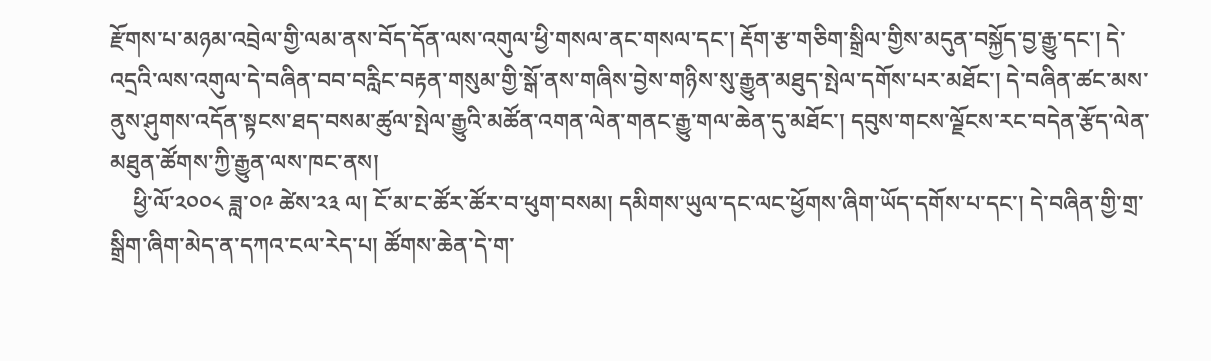རྫོགས་པ་མཉམ་འབྲེལ་གྱི་ལམ་ནས་བོད་དོན་ལས་འགུལ་ཕྱི་གསལ་ནང་གསལ་དང་། རྡོག་རྩ་གཅིག་སྒྲིལ་གྱིས་མདུན་བསྐྱོད་བྱ་རྒྱུ་དང་། དེ་འདྲའི་ལས་འགུལ་དེ་བཞིན་བབ་བརླིང་བརྟན་གསུམ་གྱི་སྒོ་ནས་གཞིས་བྱེས་གཉིས་སུ་རྒྱུན་མཐུད་སྤེལ་དགོས་པར་མཐོང་། དེ་བཞིན་ཚང་མས་ནུས་ཤུགས་འདོན་སྟངས་ཐད་བསམ་ཚུལ་སྤེལ་རྒྱུའི་མཚོན་འགན་ལེན་གནང་རྒྱུ་གལ་ཆེན་དུ་མཐོང་། དབུས་གངས་ལྗོངས་རང་བདེན་རྩོད་ལེན་མཐུན་ཚོགས་ཀྱི་རྒྱུན་ལས་ཁང་ནས།
    ཕྱི་ལོ་༢༠༠༨ ཟླ་༠༩ ཚེས་༢༣ ལ། ངོ་མ་ང་ཚོར་ཚོར་བ་ཕུག་བསམ། དམིགས་ཡུལ་དང་ལང་ཕྱོགས་ཞིག་ཡོད་དགོས་པ་དང་། དེ་བཞིན་གྱི་གྲ་སྒྲིག་ཞིག་མེད་ན་དཀའ་ངལ་རེད་པ། ཚོགས་ཆེན་དེ་ག་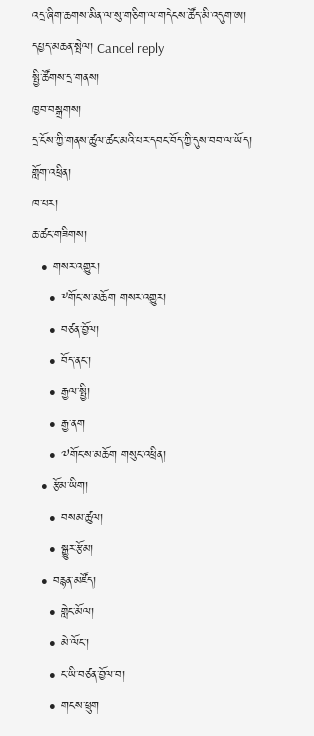འདྲ་ཞིག་ཆགས་མིན་ལ་སུ་གཅིག་ལ་གདེངས་ཚོད་མི་འདུག་ཨ།
དཔྱད་མཆན་སྤེལ། Cancel reply
སྤྱི་ཚོགས་དྲ་གནས།
ཁྱབ་བསྒྲགས།
དྲ་ངོས་ཀྱི་གནས་ཚུལ་ཚང་མའི་པར་དབང་བོད་ཀྱི་དུས་བབ་ལ་ཡོད།
གློག་འཕྲིན།
ཁ་པར།
ཆ་ཚང་གཟིགས།
  • གསར་འགྱུར།
    • ༸གོང་ས་མཆོག གསར་འགྱུར།
    • བཙན་བྱོལ།
    • བོད་ནང་།
    • རྒྱལ་སྤྱི།
    • རྒྱ་ནག
    • ༧གོང་ས་མཆོག གསུང་འཕྲིན།
  • རྩོམ་ཡིག།
    • བསམ་ཚུལ།
    • སྒྱུར་རྩོམ།
  • བརྙན་མཛོད།
    • གླེང་མོལ།
    • མེ་ལོང་།
    • ང་ཡི་བཙན་བྱོལ་བ།
    • གངས་ཕྲུག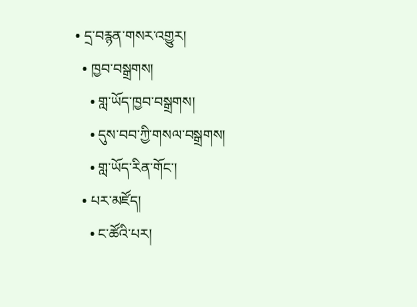• དྲ་བརྙན་གསར་འགྱུར།
  • ཁྱབ་བསྒྲགས།
    • གླ་ཡོད་ཁྱབ་བསྒྲགས།
    • དུས་བབ་ཀྱི་གསལ་བསྒྲགས།
    • གླ་ཡོད་རིན་གོང་།
  • པར་མཛོད།
    • ང་ཚོའི་པར།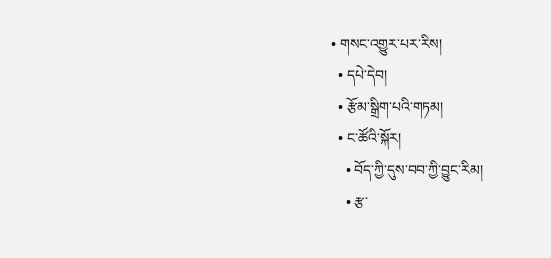• གསང་འགྱུར་པར་རིས།
  • དཔེ་དེབ།
  • རྩོམ་སྒྲིག་པའི་གཏམ།
  • ང་ཚོའི་སྐོར།
    • བོད་ཀྱི་དུས་བབ་ཀྱི་བྱུང་རིམ།
    • རྩ་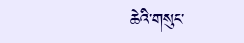ཆེའི་གསུང་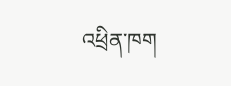འཕྲིན་ཁག